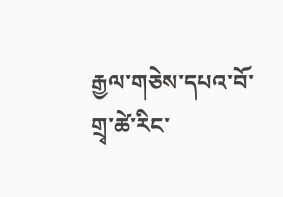རྒྱལ་གཅེས་དཔའ་བོ་གྲྭ་ཚེ་རིང་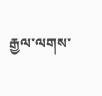རྒྱལ་ལགས་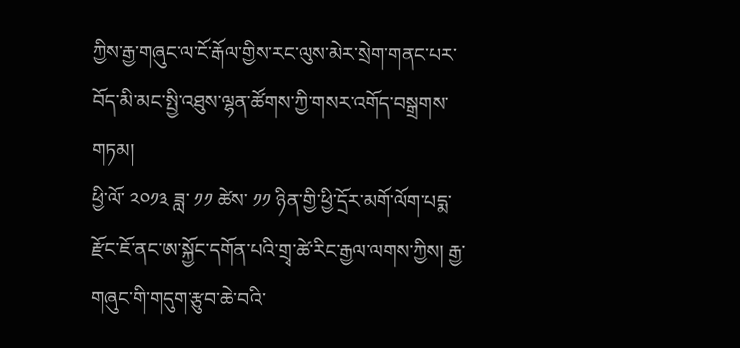ཀྱིས་རྒྱ་གཞུང་ལ་ངོ་རྒོལ་གྱིས་རང་ལུས་མེར་སྲེག་གནང་པར་བོད་མི་མང་སྤྱི་འཐུས་ལྷན་ཚོགས་ཀྱི་གསར་འགོད་བསྒྲགས་གཏམ།
ཕྱི་ལོ་ ༢༠༡༣ ཟླ་ ༡༡ ཚེས་ ༡༡ ཉིན་གྱི་ཕྱི་དྲོར་མགོ་ལོག་པདྨ་རྫོང་ཇོ་ནང་ཨ་སྐྱོང་དགོན་པའི་གྲྭ་ཚེ་རིང་རྒྱལ་ལགས་ཀྱིས། རྒྱ་གཞུང་གི་གདུག་རྩུབ་ཆེ་བའི་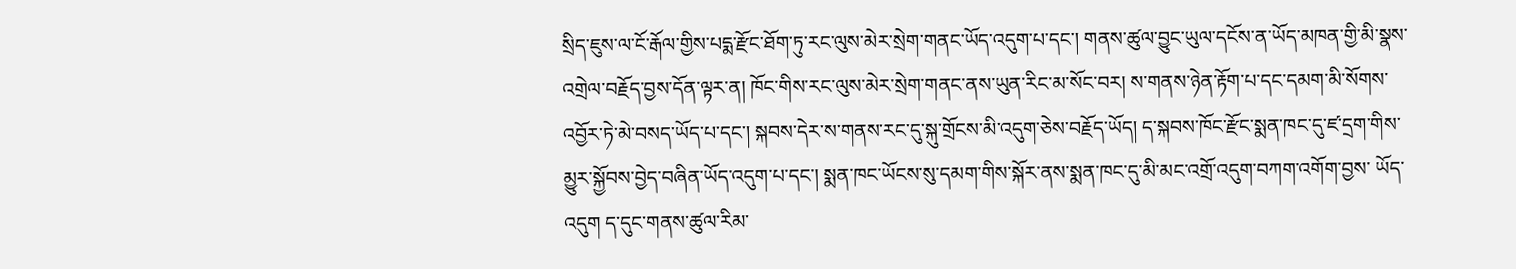སྲིད་ཇུས་ལ་ངོ་རྒོལ་གྱིས་པདྨ་རྫོང་ཐོག་ཏུ་རང་ལུས་མེར་སྲེག་གནང་ཡོད་འདུག་པ་དང་། གནས་ཚུལ་བྱུང་ཡུལ་དངོས་ན་ཡོད་མཁན་གྱི་མི་སྣས་འགྲེལ་བརྗོད་བྱས་དོན་ལྟར་ན། ཁོང་གིས་རང་ལུས་མེར་སྲེག་གནང་ནས་ཡུན་རིང་མ་སོང་བར། ས་གནས་ཉེན་རྟོག་པ་དང་དམག་མི་སོགས་འབྱོར་ཏེ་མེ་བསད་ཡོད་པ་དང་། སྐབས་དེར་ས་གནས་རང་དུ་སྐུ་གྲོངས་མི་འདུག་ཅེས་བརྗོད་ཡོད། ད་སྐབས་ཁོང་རྫོང་སྨན་ཁང་དུ་ཛ་དྲག་གིས་མྱུར་སྐྱོབས་བྱེད་བཞིན་ཡོད་འདུག་པ་དང་། སྨན་ཁང་ཡོངས་སུ་དམག་གིས་སྐོར་ནས་སྨན་ཁང་དུ་མི་མང་འགྲོ་འདུག་བཀག་འགོག་བྱས་ ཡོད་འདུག ད་དུང་གནས་ཚུལ་རིམ་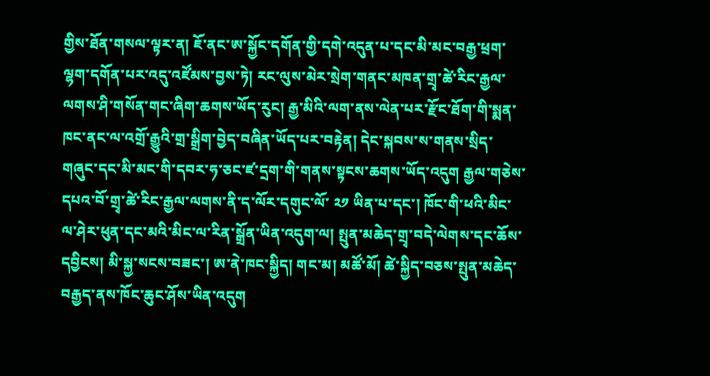གྱིས་ཐོན་གསལ་ལྟར་ན། ཇོ་ནང་ཨ་སྐྱོང་དགོན་གྱི་དགེ་འདུན་པ་དང་མི་མང་བརྒྱ་ཕྲག་ལྷག་དགོན་པར་འདུ་འཛོམས་བྱས་ཏེ། རང་ལུས་མེར་སྲེག་གནང་མཁན་གྲྭ་ཚེ་རིང་རྒྱལ་ལགས་ཤི་གསོན་གང་ཞིག་ཆགས་ཡོད་རུང། རྒྱ་མིའི་ལག་ནས་ལེན་པར་རྫོང་ཐོག་གི་སྨན་ཁང་ནང་ལ་འགྲོ་རྒྱུའི་གྲ་སྒྲིག་བྱེད་བཞིན་ཡོད་པར་བརྟེན། དེང་སྐབས་ས་གནས་སྲིད་གཞུང་དང་མི་མང་གི་དབར་ཧ་ཅང་ཛ་དྲག་གི་གནས་སྟངས་ཆགས་ཡོད་འདུག རྒྱལ་གཅེས་དཔའ་བོ་གྲྭ་ཚེ་རིང་རྒྱལ་ལགས་ནི་ད་ལོར་དགུང་ལོ་ ༢༡ ཡིན་པ་དང་། ཁོང་གི་ཕའི་མིང་ལ་ཤེར་ཕུན་དང་མའི་མིང་ལ་རིན་སྒྲོན་ཡིན་འདུག་ལ། སྤུན་མཆེད་གྲྭ་བདེ་ལེགས་དང་ཆོས་དབྱིངས། མི་སྐྱ་སངས་བཟང་། ཨ་ནེ་ཁང་སྐྱིད། གང་མ། མཚོ་མོ། ཚེ་སྐྱིད་བཅས་སྤུན་མཆེད་བརྒྱད་ནས་ཁོང་ཆུང་ཤོས་ཡིན་འདུག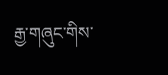རྒྱ་གཞུང་གིས་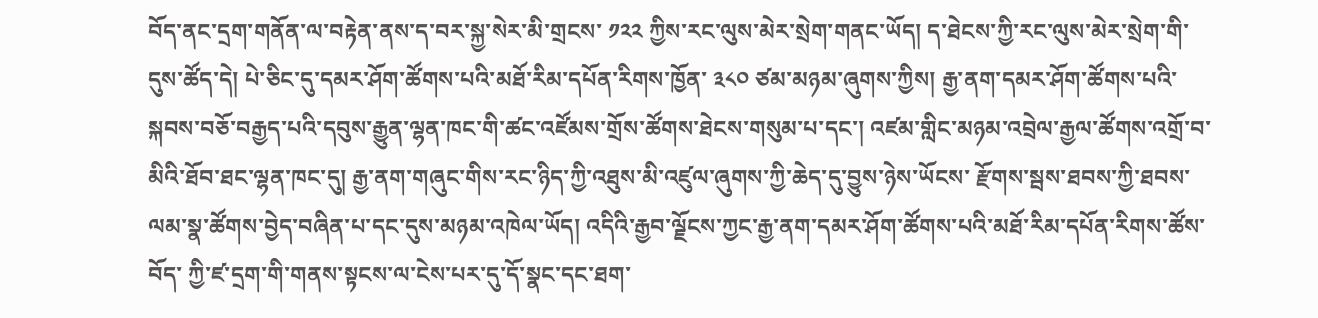བོད་ནང་དྲག་གནོན་ལ་བརྟེན་ནས་ད་བར་སྐྱ་སེར་མི་གྲངས་ ༡༢༢ ཀྱིས་རང་ལུས་མེར་སྲེག་གནང་ཡོད། ད་ཐེངས་ཀྱི་རང་ལུས་མེར་སྲེག་གི་དུས་ཚོད་དེ། པེ་ཅིང་དུ་དམར་ཤོག་ཚོགས་པའི་མཐོ་རིམ་དཔོན་རིགས་ཁྱོན་ ༣༨༠ ཙམ་མཉམ་ཞུགས་ཀྱིས། རྒྱ་ནག་དམར་ཤོག་ཚོགས་པའི་སྐབས་བཅོ་བརྒྱད་པའི་དབུས་རྒྱུན་ལྷན་ཁང་གི་ཚང་འཛོམས་གྲོས་ཚོགས་ཐེངས་གསུམ་པ་དང་། འཛམ་གླིང་མཉམ་འབྲེལ་རྒྱལ་ཚོགས་འགྲོ་བ་མིའི་ཐོབ་ཐང་ལྷན་ཁང་དུ། རྒྱ་ནག་གཞུང་གིས་རང་ཉིད་ཀྱི་འཐུས་མི་འཛུལ་ཞུགས་ཀྱི་ཆེད་དུ་བྱུས་ཉེས་ཡོངས་ རྫོགས་སྦས་ཐབས་ཀྱི་ཐབས་ལམ་སྣ་ཚོགས་བྱེད་བཞིན་པ་དང་དུས་མཉམ་འཁེལ་ཡོད། འདིའི་རྒྱབ་ལྗོངས་ཀྱང་རྒྱ་ནག་དམར་ཤོག་ཚོགས་པའི་མཐོ་རིམ་དཔོན་རིགས་ཚོས་བོད་ ཀྱི་ཛ་དྲག་གི་གནས་སྟངས་ལ་ངེས་པར་དུ་དོ་སྣང་དང་ཐག་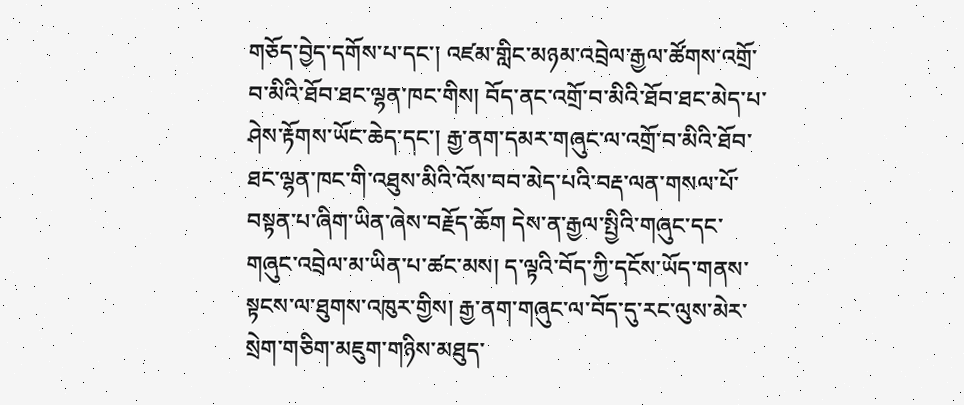གཅོད་བྱེད་དགོས་པ་དང་། འཛམ་གླིང་མཉམ་འབྲེལ་རྒྱལ་ཚོགས་འགྲོ་བ་མིའི་ཐོབ་ཐང་ལྷན་ཁང་གིས། བོད་ནང་འགྲོ་བ་མིའི་ཐོབ་ཐང་མེད་པ་ཤེས་རྟོགས་ཡོང་ཆེད་དང་། རྒྱ་ནག་དམར་གཞུང་ལ་འགྲོ་བ་མིའི་ཐོབ་ཐང་ལྷན་ཁང་གི་འཐུས་མིའི་འོས་བབ་མེད་པའི་བརྡ་ལན་གསལ་པོ་བསྟན་པ་ཞིག་ཡིན་ཞེས་བརྗོད་ཆོག དེས་ན་རྒྱལ་སྤྱིའི་གཞུང་དང་གཞུང་འབྲེལ་མ་ཡིན་པ་ཚང་མས། ད་ལྟའི་བོད་ཀྱི་དངོས་ཡོད་གནས་སྟངས་ལ་ཐུགས་འཁུར་གྱིས། རྒྱ་ནག་གཞུང་ལ་བོད་དུ་རང་ལུས་མེར་སྲེག་གཅིག་མཇུག་གཉིས་མཐུད་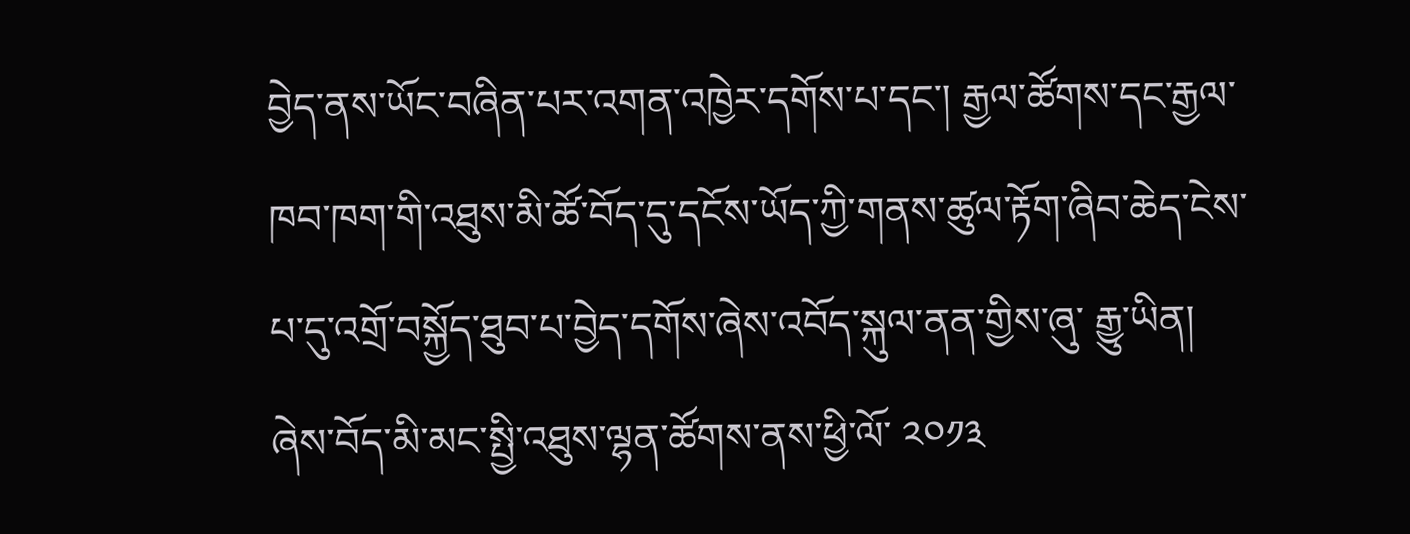བྱེད་ནས་ཡོང་བཞིན་པར་འགན་འཁྱེར་དགོས་པ་དང་། རྒྱལ་ཚོགས་དང་རྒྱལ་ཁབ་ཁག་གི་འཐུས་མི་ཚོ་བོད་དུ་དངོས་ཡོད་ཀྱི་གནས་ཚུལ་རྟོག་ཞིབ་ཆེད་ངེས་པ་དུ་འགྲོ་བསྐྱོད་ཐུབ་པ་བྱེད་དགོས་ཞེས་འབོད་སྐུལ་ནན་གྱིས་ཞུ་ རྒྱུ་ཡིན།
ཞེས་བོད་མི་མང་སྤྱི་འཐུས་ལྷན་ཚོགས་ནས་ཕྱི་ལོ་ ༢༠༡༣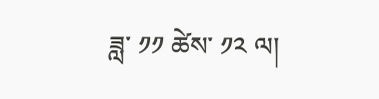ཟླ་ ༡༡ ཚེས་ ༡༢ ལ།